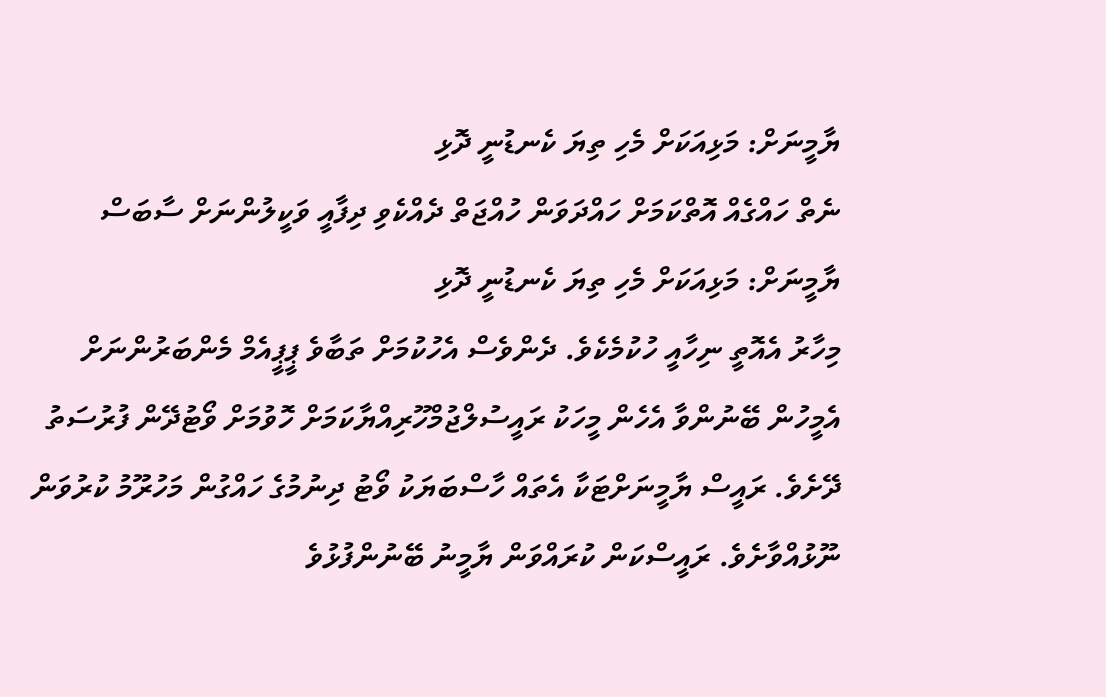ޔާމީނަށް: މަޅިއަކަށް މެހި ތިޔަ ކެނޑުނީ ދޮޅި
ނެތް ހައްގެއް އޮތްކަމަށް ހައްދަވަން ހުއްޖަތް ދެއްކެވި ދިފާއީ ވަކީލުންނަށް ސާބަސް
ޔާމީނަށް: މަޅިއަކަށް މެހި ތިޔަ ކެނޑުނީ ދޮޅި
މިހާރު އެއޮތީ ނިހާއީ ހުކުމެކެވެ. ދެންވެސް އެހުކުމަށް ތަބާވެ ޕީޕީއެމް މެންބަރުންނަށް އެމީހުން ބޭނުންވާ އެހެން މީހަކު ރައީސުލްޖުމްހޫރިއްޔާކަމަށް ހޮވުމަށް ވޯޓުދޭން ފުރުސަތު ދޭށެވެ. ރައީސް ޔާމީނަށްޓަކާ އެތައް ހާސްބަޔަކު ވޯޓު ދިނުމުގެ ހައްގުން މަހުރޫމު ކުރުވަން ނޫޅުއްވާށެވެ. ރައީސްކަން ކުރައްވަން ޔާމީނު ބޭނުންފުޅުވެ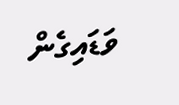ވަޑައިގެން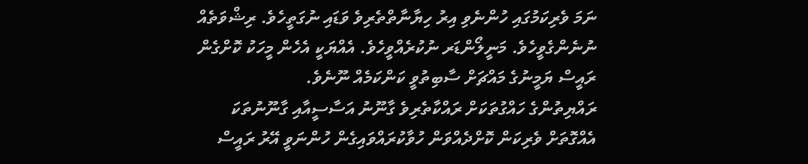ނަމަ ވެރިކަމުގައި ހުންނެވި އިރު ހިޔާނާތްތެރިވެ ވަޑައި ނުގަތީހެވެ. ރިޝްވަތެއް ނުނެންގެވީހެވެ. މަނީލޯންޑަރ ނުކުރެއްވީހެވެ. އެއްޔަކީ އެހެން މީހަކު ކޮށްގެން ރައީސް ޔަމީނުގެ މައްޗަށް ސާބިތުވީ ކަންކަމެއް ނޫނެވެ.
ރައްޔިތުންގެ ހައްގުތަކަށް ރައްކާތެރިވެ ގާނޫނު އަސާސީއާއި ގާނޫނުތަކަ އެއްގޮތަށް ވެރިކަން ކޮށްދެއްވަން ހުވާކުރައްވައިގެން ހުންނަވީ އޭރު ރައީސް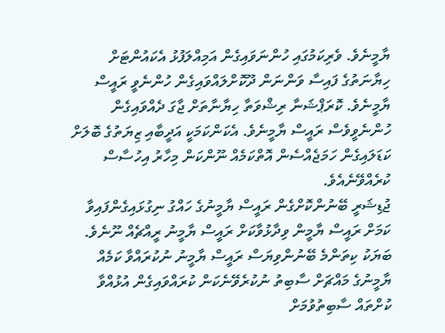ޔާމީނެވެ. ވެރިކަމުގައި ހުންނަވައިގެން އަމިއްލަފުޅު އެކައުންޓަށް ހިޔާނަތުގެ ފައިސާ ވަންނަން ދޫކޮށްލައްވައިގެން ހުންނެވީ ރައީސް ޔާމީނެވެ. ކޮރަޕްޝަނާ ރިޝްވަތާ ހިޔާނާތަށް ޖާގަ ދެއްވައިގެން ހުންނެވީވެސް ރައީސް ޔާމީނެވެ. އެކަންކަމަކީ އަދީބާއި ޒިޔަތުގެ ބޮލަށް ކަޑަލައިގެން ހަމަޖެއްސެން އޮތްކަމެއް ނޫންކަން މިހާރު އިހުސާސް ކުރެއްވޭނެއެވެ.
ޖުޑިޝަރީ ބޭނުންކޮށްގެން ރައީސް ޔާމީނުގެ ހައްގު ނިގުޅައިގެންފައިވާ ކަމަށް ރައީސް ޔާމީން ވިދާޅުވާކަށް ރައީސް ޔާމީނު ރީއްޗެއް ނޫނެވެ. ބަޔަކު ކިތަންމެ ބޭނުންވިޔަސް ރައީސް ޔާމީނު ނުކުރައްވާ ކަމެއް ޔާމީނުގެ މައްޗަށް ސާބިތު ނުކުރެވޭނެކަން ކުރައްވައިގެން އުޅުއްވާ ކުށްތައް ސާބިތުވުމަށް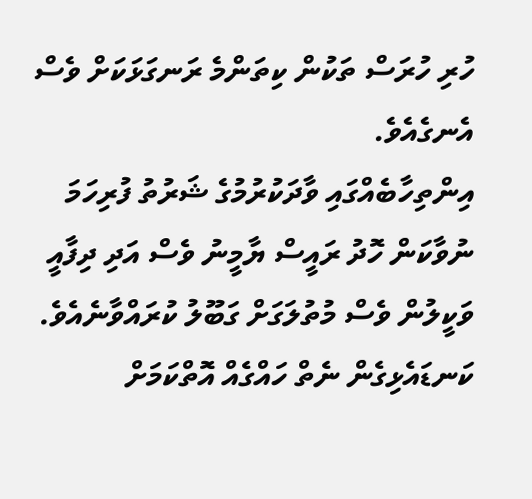ހުރި ހުރަސް ތަކުން ކިތަންމެ ރަނގަޅަކަށް ވެސް އެނގެއެވެ.
އިންތިހާބެއްގައި ވާދަކުރުމުގެ ޝަރުތު ފުރިހަމަ ނުވާކަން ހޮދު ރައީސް ޔާމީނު ވެސް އަދި ދިފާއީ ވަކީލުން ވެސް މުތުލަގަށް ގަބޫލު ކުރައްވާނެއެވެ. ކަނޑައެޅިގެން ނެތް ހައްގެއް އޮތްކަމަށް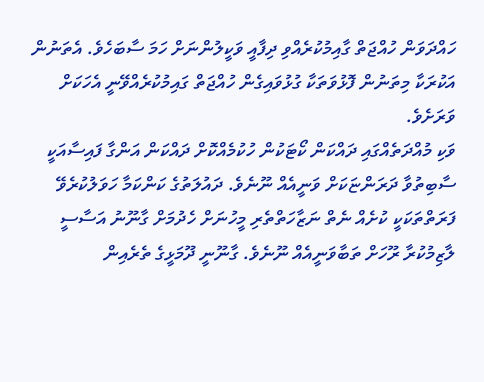ހައްދަވަން ހުއްޖަތް ގާއިމުކުރެއްވި ދިފާއީ ވަކީލުންނަށް ހަމަ ސާބަހެވެ. އެތަނުން އަކުރަކާ މިތަނުން ފޮޅުވަތަކާ ގުޅުވައިގެން ހުއްޖަތް ގައިމުކުރެއްވޭނީ އެހަކަށް ވަރަށެވެ.
ވަކި މުއްދަތެއްގައި ދައްކަން ކޯޓަކުން ހުކުމެއްކޮށް ދައްކަން އަންގާ ފައިސާއަކީ ސާބިތުވާ ދަރަންޏަކަށް ވަނީއެއް ނޫނެވެ. ދައުލަތުގެ ކަންކަމާ ހަވަލުކުރެވޭ ފަރަތްތަކަކީ ކުށެއް ނެތް ނަޒާހަތްތެރި މީހުނަށް ހެދުމަށް ގާނޫނު އަސާސީ ލާޒިމުކުރާ ރޫހަށް ތަބާވަނީއެއް ނޫނެވެ. ގާނޫނީ ދޫމަޅީގެ ތެރެއިން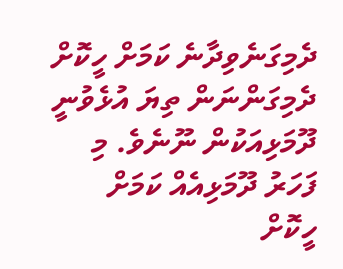ދެމިގަނެވިދާނެ ކަމަށް ހީކޮށް ދެމިގަންނަން ތިޔަ އުޅެވުނީ ދޫމަޅިއަކުން ނޫނެވެ. މި ފަހަރު ދޫމަޅިއެއް ކަމަށް ހީކޮށް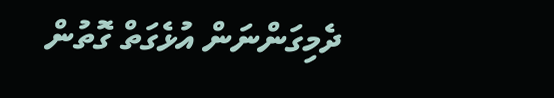ދެމިގަންނަން އުޅެގަތް ގޮތުން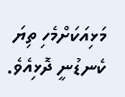މަޅިއަކަށްމެހި ތިޔަ ކެނޑުނީ ދޮޅިއެވެ.